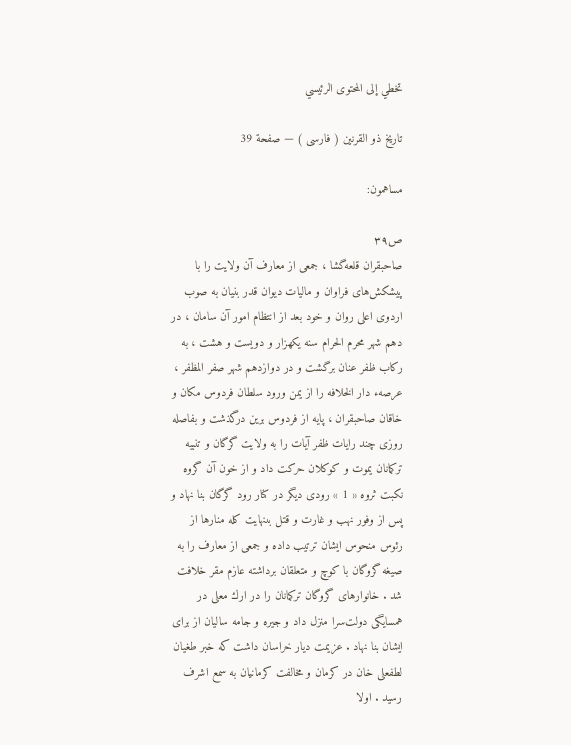تخطي إلى المحتوى الرئيسي

تاريخ ذو القرنين ( فارسى ) — صفحة 39

مساهمون:

ص٣٩
صاحبقران قلعه‌گشا ، جمعى از معارف آن ولايت را با پيشكش‌هاى فراوان و ماليات ديوان قدر بنيان به صوب اردوى اعلى روان و خود بعد از انتظام امور آن سامان ، در دهم شهر محرم الحرام سنه يكهزار و دويست و هشت ، به ركاب ظفر عنان برگشت و در دوازدهم شهر صفر المظفر ، عرصهء دار الخلافه را از يمن ورود سلطان فردوس مكان و خاقان صاحبقران ، پايه از فردوس برين درگذشت و بفاصله روزى چند رايات ظفر آيات را به ولايت گرگان و تنبيه تركمانان يموت و كوكلان حركت داد و از خون آن گروه نكبت ثروه « 1 » رودى ديگر در كنار رود گرگان بنا نهاد و پس از وفور نهب و غارت و قتل بىنهايت كله منارها از رئوس منحوس ايشان ترتيب داده و جمعى از معارف را به صيغه گروگان با كوچ و متعلقان برداشته عازم مقر خلافت شد . خانوارهاى گروگان تركمانان را در ارك معلى در همسايگى دولت‌سرا منزل داد و جيره و جامه ساليان از براى ايشان بنا نهاد . عزيمت ديار خراسان داشت كه خبر طغيان لطفعلى خان در كرمان و مخالفت كرمانيان به سمع اشرف رسيد . اولا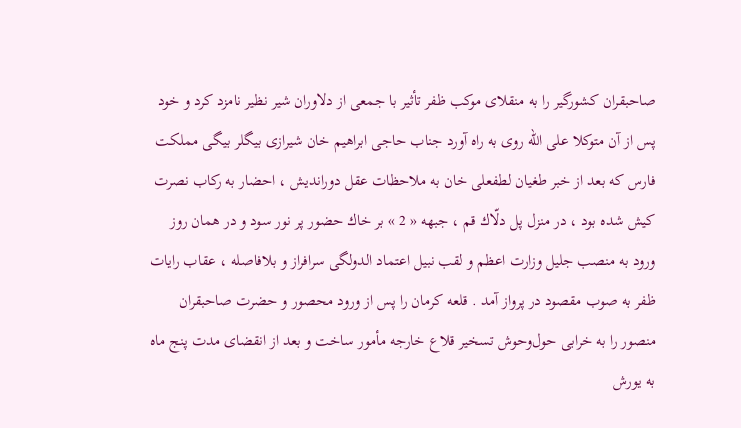صاحبقران كشورگير را به منقلاى موكب ظفر تأثير با جمعى از دلاوران شير نظير نامزد كرد و خود پس از آن متوكلا على الله روى به راه آورد جناب حاجى ابراهيم خان شيرازى بيگلر بيگى مملكت فارس كه بعد از خبر طغيان لطفعلى خان به ملاحظات عقل دورانديش ، احضار به ركاب نصرت كيش شده بود ، در منزل پل دلّاك قم ، جبهه « 2 » بر خاك حضور پر نور سود و در همان روز ورود به منصب جليل وزارت اعظم و لقب نبيل اعتماد الدولگى سرافراز و بلافاصله ، عقاب رايات ظفر به صوب مقصود در پرواز آمد . قلعه كرمان را پس از ورود محصور و حضرت صاحبقران منصور را به خرابى حول‌وحوش تسخير قلاع خارجه مأمور ساخت و بعد از انقضاى مدت پنج ماه به يورش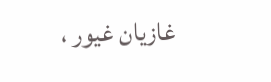غازيان غيور ،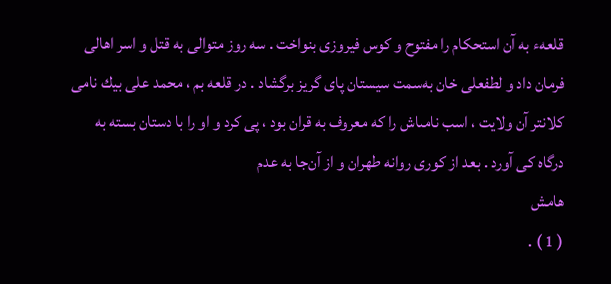قلعهء به آن استحكام را مفتوح و كوس فيروزى بنواخت . سه روز متوالى به قتل و اسر اهالى فرمان داد و لطفعلى خان به‌سمت سيستان پاى گريز برگشاد . در قلعه بم ، محمد على بيك نامى كلانتر آن ولايت ، اسب نامىاش را كه معروف به قران بود ، پى كرد و او را با دستان بسته به درگاه كى آورد . بعد از كورى روانه طهران و از آن‌جا به عدم
هامش
( 1 ) .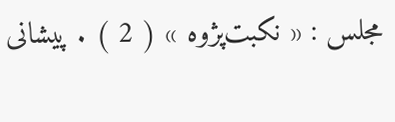مجلس : « نكبت‌پژوه » ( 2 ) . پيشانى